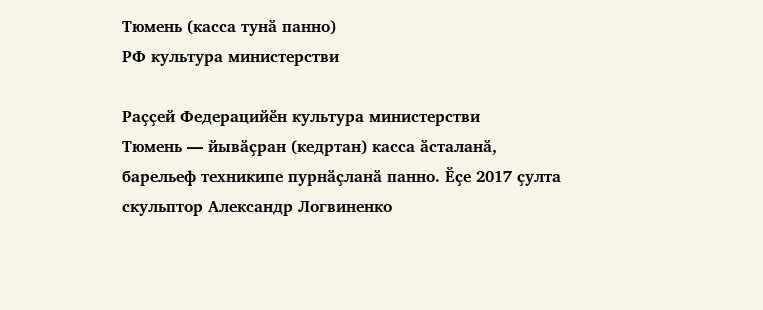Тюмень (касса тунӑ панно)
РФ культура министерстви

Раҫҫей Федерацийӗн культура министерстви
Тюмень — йывӑҫран (кедртан) касса ӑсталанӑ, барельеф техникипе пурнӑҫланӑ панно. Ӗҫе 2017 ҫулта скульптор Александр Логвиненко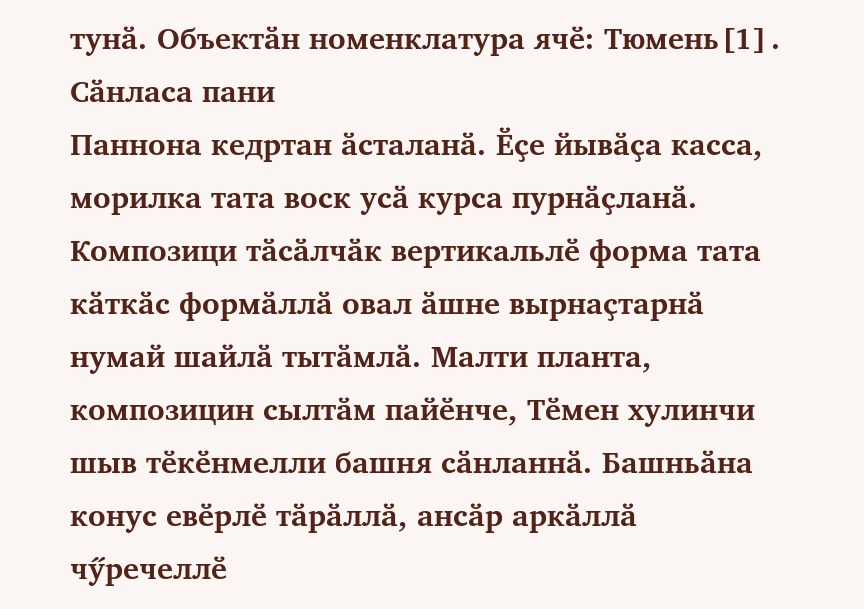тунӑ. Объектӑн номенклатура ячӗ: Тюмень[1].
Сӑнласа пани
Паннона кедртан ӑсталанӑ. Ӗҫе йывӑҫа касса, морилка тата воск усӑ курса пурнӑҫланӑ. Композици тӑсӑлчӑк вертикальлӗ форма тата кӑткӑс формӑллӑ овал ӑшне вырнаҫтарнӑ нумай шайлӑ тытӑмлӑ. Малти планта, композицин сылтӑм пайӗнче, Тӗмен хулинчи шыв тӗкӗнмелли башня сӑнланнӑ. Башньӑна конус евӗрлӗ тӑрӑллӑ, ансӑр аркӑллӑ чӳречеллӗ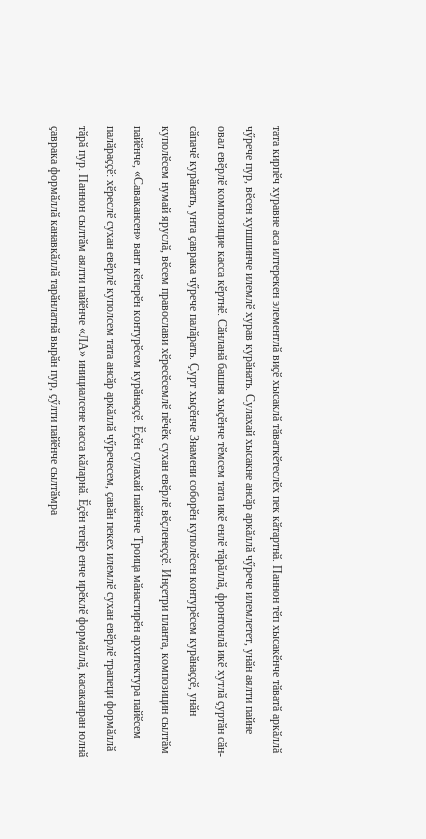тата кирпӗч хуравне аса илтерекен элементлӑ виҫӗ хысаклӑ тӑваткӗтеслӗх пек кӑтартнӑ. Паннон тӗп хысакӗнче тӑватӑ аркӑллӑ чӳрече пур, вӗсен хушшинче илемлӗ хурав курӑнать. Сулахай хысакне ансӑр аркӑллӑ чӳрече илемлетет, унӑн аялти пайне овал евӗрлӗ композицие касса кӗртнӗ. Сӑнланӑ башня хыҫӗнче тӗмсем тата икӗ енлӗ тӑрӑллӑ, фронтонлӑ икӗ хутлӑ ҫуртӑн сӑн-сӑпачӗ курӑнать, унта ҫаврака чӳрече палӑрать. Ҫурт хыҫӗнче Знамени соборӗн куполӗсен контурӗсем курӑнаҫҫӗ, унӑн куполӗсем нумай яруслӑ, вӗсем православи хӗресӗсемлӗ пӗчӗк сухан евӗрлӗ вӗҫленеҫҫӗ. Инҫетри планта, композицин сылтӑм пайӗнче, «Савакансен» вант кӗперӗн контурӗсем курӑнаҫҫӗ. Ӗҫӗн сулахай пайӗнче Троица мӑнастирӗн архитектура пайӗсем палӑраҫҫӗ: хӗреслӗ сухан евӗрлӗ куполсем тата ансӑр аркӑллӑ чӳречесем, ҫавӑн пекех илемлӗ сухан евӗрлӗ трапеци формӑллӑ тӑрӑ пур. Паннон сылтӑм аялти пайӗнче «ЛА» инициалсене касса кӑларнӑ. Ӗҫӗн тепӗр енче ирӗклӗ формӑллӑ, касаканран юлнӑ ҫаврака формӑллӑ канавкӑллӑ тарӑнлатнӑ вырӑн пур, ҫӳлти пайӗнче сылтӑмра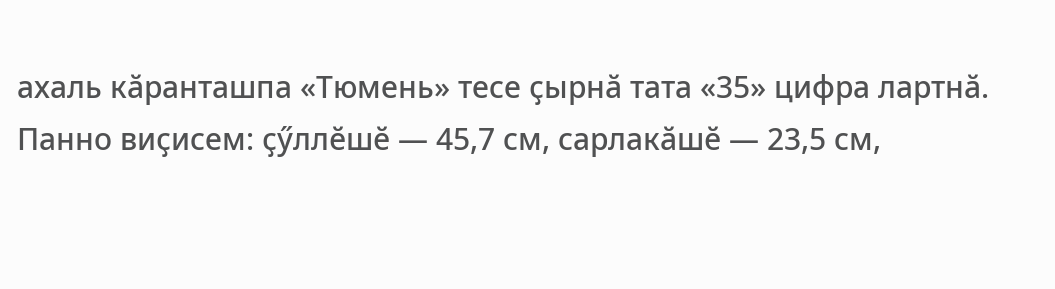ахаль кӑранташпа «Тюмень» тесе ҫырнӑ тата «35» цифра лартнӑ.
Панно виҫисем: ҫӳллӗшӗ — 45,7 см, сарлакӑшӗ — 23,5 см,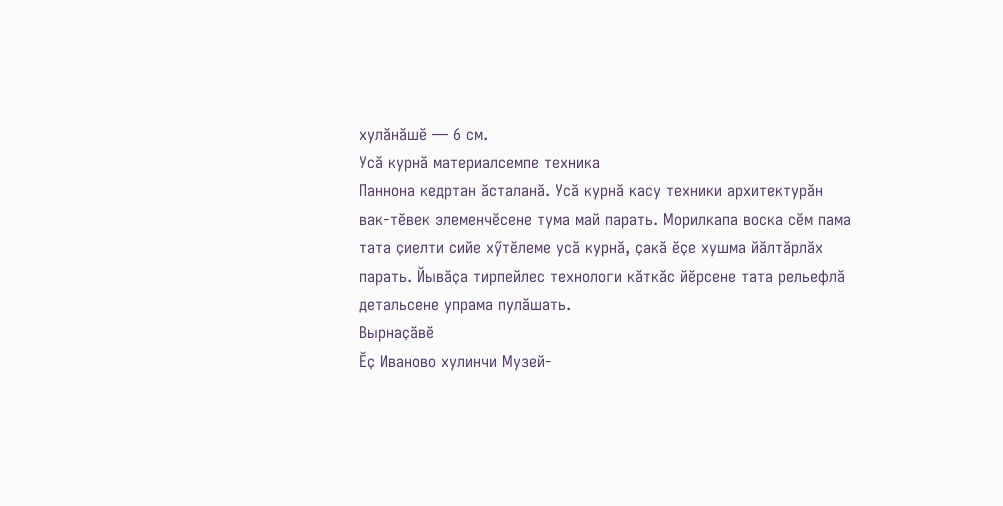хулӑнӑшӗ — 6 см.
Усӑ курнӑ материалсемпе техника
Паннона кедртан ӑсталанӑ. Усӑ курнӑ касу техники архитектурӑн вак-тӗвек элеменчӗсене тума май парать. Морилкапа воска сӗм пама тата ҫиелти сийе хӳтӗлеме усӑ курнӑ, ҫакӑ ӗҫе хушма йӑлтӑрлӑх парать. Йывӑҫа тирпейлес технологи кӑткӑс йӗрсене тата рельефлӑ детальсене упрама пулӑшать.
Вырнаҫӑвӗ
Ӗҫ Иваново хулинчи Музей-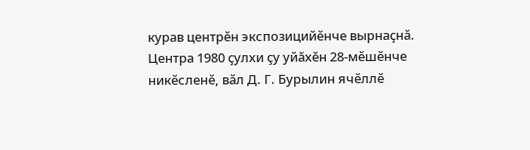курав центрӗн экспозицийӗнче вырнаҫнӑ. Центра 1980 ҫулхи çу уйăхĕн 28-мӗшӗнче никӗсленӗ, вӑл Д. Г. Бурылин ячӗллӗ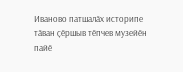Иваново патшалӑх историпе тӑван ҫӗршыв тӗпчев музейӗн пайӗ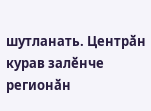шутланать. Центрӑн курав залӗнче регионӑн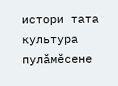истори тата культура пулӑмӗсене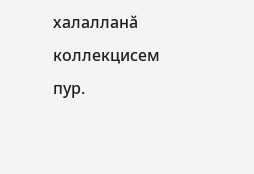халалланӑ коллекцисем пур.